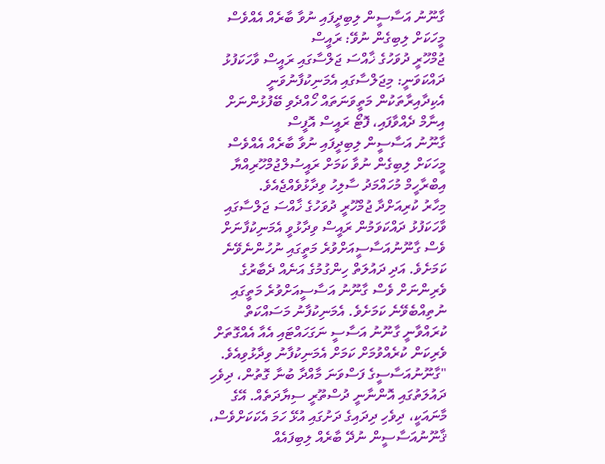ގާނޫނު އަސާސީން ލިބިދީފައި ނުވާ ބާރެއް އެއްވެސް މީހަކަށް ލިބިގެން ނުވޭ: ރައީސް
ޖުމްހޫރީ ދުވަހުގެ ޚާއްސަ ޖަލްސާގައި ރައީސް ވާހަކަފުޅު ދައްކަވަނީ: މިޖަލްސާގައި އެމަނިކުފާނުވަނީ އެކިދާއިރާތަކުން މަތީވަނަތައް ހޯއްދެވި ބޭފުޅުންނަށް އިނާމް ދެއްވާފައި، ފޮޓޯ ރައީސް އޮފީސް
ގާނޫނު އަސާސީން ލިބިދީފައި ނުވާ ބާރެއް އެއްވެސް މީހަކަށް ލިބިގެން ނުވާ ކަމަށް ރައީސުލްޖުމްހޫރިއްޔާ އިބްރާހީމް މުހައްމަދު ސާލިހު ވިދާޅުވެއްޖެއެވެ.
މިހާރު ކުރިއަށްދާ ޖުމްހޫރީ ދުވަހުގެ ޚާއްސަ ޖަލްސާގައި ވާހަކަފުޅު ދައްކަވަމުން ރައީސް ވިދާޅުވީ އެމަނިކުފާނަށް ވެސް ގާނޫނުއަސާސީއަށްވުރެ މަތީގައި ނުހުންނެވޭނެ ކަމަށެވެ. އަދި ދައުލަތް ހިންގުމުގެ އަނެއް ދެބާރުގެ ވެރިންނަށް ވެސް ގާނޫނު އަސާސީއަށްވުރެ މަތީގައި ނުތިއްބެވޭނެ ކަމަށެވެ. އެމަނިކުފާނު މަސައްކަތް ކުރައްވާނީ ގާނޫނު އަސާސީ ނަގަހައްޓައި އެއާ އެއްގޮތަށް ވެރިކަން ކުރެއްވުމަށް ކަމަށް އެމަނިކުފާނު ވިދާޅުވިއެވެ.
"ގާނޫނުއަސާސީގެ ފަސްވަނަ މާއްދާ ބުނާ ގޮތުން، ދިވެހި ދައުލަތުގައި އޮންނާނީ ދުސްތޫރީ ސިޔާދަތެއް. އޭގެ މާނައަކީ، ދިވެހި ދިދައިގެ ދަށުގައި އުޅޭ ހަމަ އެކަކަށްވެސް، ޤާނޫނުއަސާސީން ނުދޭ ބާރެއް ލިބިފައެއް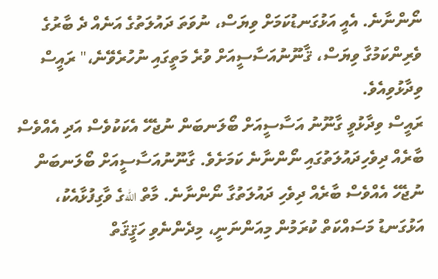ނޯންނާނެ. އެއީ އަޅުގަނޑުކަމަށް ވިޔަސް، ނުވަތަ ދައުލަތުގެ އަނެއް ދެ ބާރުގެ ވެރިންކަމުގާ ވިޔަސް، ޤާނޫނުއަސާސީއަށް ވުރެ މަތީގައި ނުހުރެވޭނެ،" ރައީސް ވިދާޅުވިއެވެ.
ރައީސް ވިދާޅުވީ ގާނޫނު އަސާސީއަށް ބޯލަނބަން ނުޖެހޭ އެކަކުވެސް އަދި އެއްވެސް ބާރެއް ދިވެހިދައުލަތުގައި ނޯންނާނެ ކަމަށެވެ. ގާނޫނުއަސާސީއަށް ބޯލަނބަން ނުޖެހޭ އެއްވެސް ބާރެއް ދިވެހި ދައުލަތުގާ ނޯންނާނެ. މާތް اللهގެ ވާގިފުޅާއެކު، އަޅުގަނޑު މަސައްކަތް ކުރަމުން މިއަންނަނީ، މިދެންނެވި ހަޤީޤަތް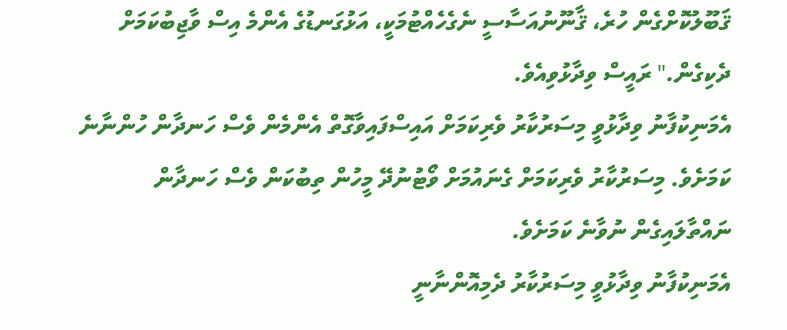ޤަބޫލުކޮށްގެން ހުރެ، ޤާނޫނުއަސާސީ ނެގެހެއްޓުމަކީ، އަޅުގަނޑުގެ އެންމެ އިސް ވާޖިބުކަމަށް ދެކިގެން." ރައީސް ވިދާޅުވިއެވެ.
އެމަނިކުފާނު ވިދާޅުވީ މިސަރުކާރު ވެރިކަމަށް އައިސްފައިވާގޮތް އެންމެން ވެސް ހަނދާން ހުންނާނެ ކަމަށެވެ. މިސަރުކާރު ވެރިކަމަށް ގެނައުމަށް ވޯޓުނުދޭ މީހުން ތިބުކަން ވެސް ހަނދާން ނައްތާލައިގެން ނުވާނެ ކަމަށެވެ.
އެމަނިކުފާނު ވިދާޅުވީ މިސަރުކާރު ދެމިއޮންނާނީ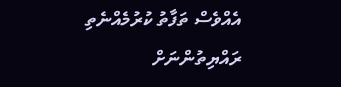އެއްވެސް ތަފާތު ކުރުމެއްނެތި ރައްޔިތުންނަށް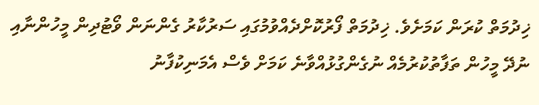ޚިދުމަތް ކުރަން ކަމަށެވެ. ޚިދުމަތް ފޯރުކޮށްދެއްވުމުގައި ސަރުކާރު ގެންނަން ވޯޓުދިން މީހުންނާއި ނުދޭ މީހުން ތަފާތުކުރުމެއް ނުގެންގުޅުއްވާނެ ކަމަށް ވެސް އެމަނިކުފާނު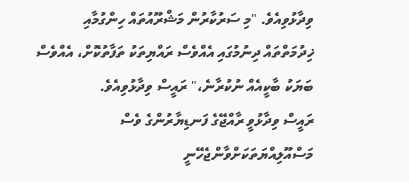ވިދާޅުވިއެވެ. "މި ސަރުކާރުން މަޝްރޫއުތައް ހިންގުމާއި ޚިދުމަތްތައް ދިނުމުގައި އެއްވެސް ރައްޔިތަކު ތަފާތުކޮށް، އެއްވެސް ބަޔަކު ބާކީއެއް ނުކުރާނެ،" ރައީސް ވިދާޅުވިއެވެ.
ރައީސް ވިދާޅުވީ ރާއްޖޭގެ ފަނޑިޔާރުންގެ ވެސް މަސްއޫލިއްޔަތަކަށްވާންޖެހޭނީ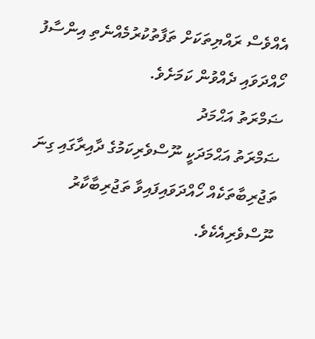އެއްވެސް ރައްޔިތަކަށް ތަފާތުކުރުމެއްނެތި އިންސާފު ހޯއްދަވައި ދެއްވުން ކަމަށެވެ.
ޟަމްރަތު އަޙްމަދު
ޟަމްރަތު އަޙްމަދަކީ ނޫސްވެރިކަމުގެ ދާއިރާގައި ގިނަ ތަޖުރިބާތަކެއް ހޯއްދަވައިފައިވާ ތަޖުރިބާކާރު ނޫސްވެރިއެކެވެ.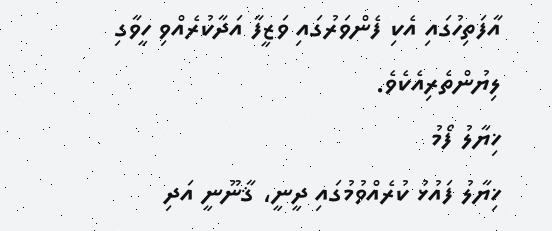އާފަތިހުގައި އެކި ފެންވަރުގައި ވަޒީފާ އަދާކުރެއްވި ހީވާގި ލިޔުންތެރިއެކެވެ.
ޚިޔާލު ފޯމު
ޚިޔާލު ފައުޅު ކުރެއްވުމުގައި ދީނީ، ޤާނޫނީ އަދި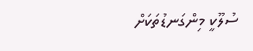ސުލޫކީ މިންގަނޑުތަކަށް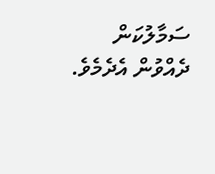ސަމާލުކަން ދެއްވުން އެދެމެވެ.